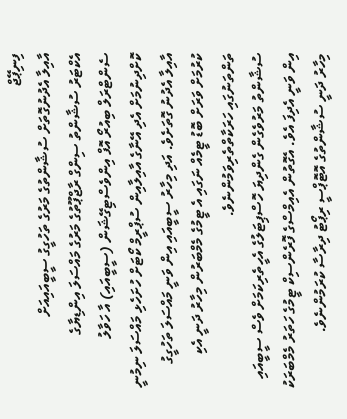ފިނިޕޭޖް
އާއިލާ އެދުނުގޮތަށް ސުޝާންތުގެ މަރުގެ ތަހުގީގު ސީބީއައިއަށް
އެކްޓަރު ސުޝާންތު ސިންގް ރާޖްޕޫތުގެ މަރުގެ މައްސަލަ އިންޑިޔާގެ ސެންޓްރަލް ބިއުރޯ އޮފް އިންވެސްޓިގޭޝަން (ސީބީއައި) އާ ހަވާލު ކޮށްދިނުމަށް އެދި އޭނާގެ އާއިލާއިން ސުޕްރީމް ކޯޓަށް ހުށަހެޅި މައްސަލަ ނިމުނީ އާއިލާ އެދުނު ގޮތަށެވެ. އަދި މިހާރު ސީބީއައި އިން ވަނީ މައްސަލަ ތަހުގީގު ކުރުމަށް ވަރަށް ބޮޑު ޓީމެއް ނަގައި އެ ޓީމުގެ މެމްބަރުން މިހާރު ދަނީ އެކި ތަންތަނުގައި ހަރަކާތްތެރިވަމުންނެވެ.
ސުޝާންތު މަރުވެގެން ގެންދިޔަ ހޮސްޕިޓަލުގެ އެހީތެރިކަމަށް ވެސް ސީބީއައި އިން ވަނީ އެދިފަ އެވެ. އެގޮތުން އެއިމްސްގެ ފޮރެންސިކް ޓީމުގެ ހަތަރު މެމްބަރަކު މިހާރު ދަނީ ސުޝާންތުގެ އޮޓޮޕްސީ ރިޕޯޓު ދިރާސާ ކުރަމުންނެވެ.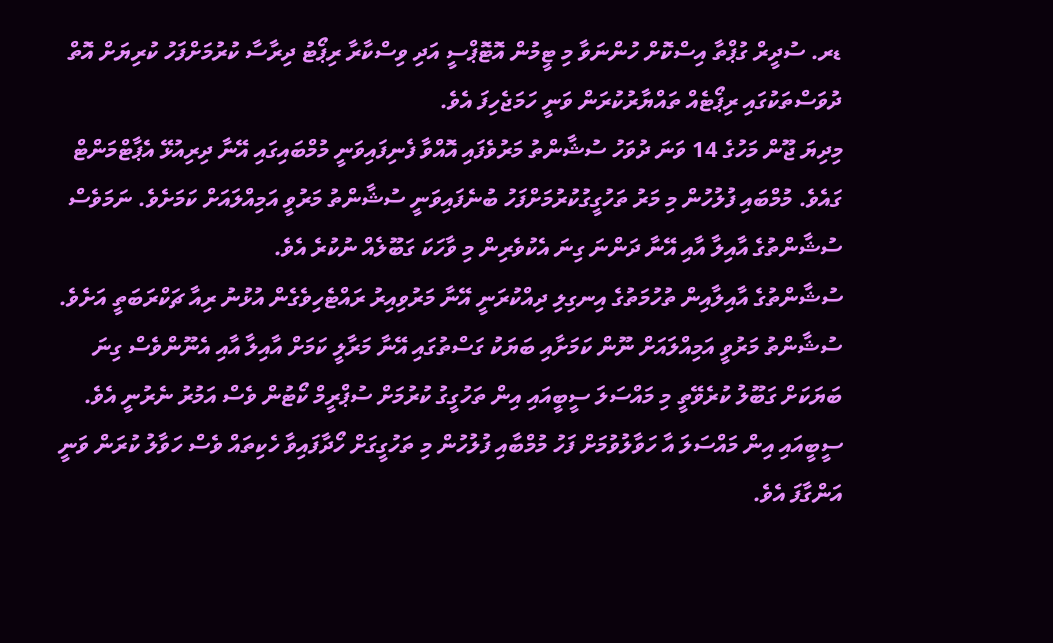ޑރ. ސުދީރް ގުޕްތާ އިސްކޮށް ހުންނަވާ މި ޓީމުން އޮޓޮޕްސީ އަދި ވިސްކާރާ ރިޕޯޓު ދިރާސާ ކުރުމަށްފަހު ކުރިޔަށް އޮތް ދުވަސްތަކުގައި ރިޕޯޓެއް ތައްޔާރުކުރަން ވަނީ ހަމަޖެހިފަ އެވެ.
މިދިޔަ ޖޫން މަހުގެ 14 ވަނަ ދުވަހު ސުޝާންތު މަރުވެފައި އޮއްވާ ފެނިފައިވަނީ މުމްބައިގައި އޭނާ ދިރިއުޅޭ އެޕާޓްމަންޓް ގައެވެ. މުމްބައި ފުލުހުން މި މަރު ތަހުގީގުކުރުމަށްފަހު ބުނެފައިވަނީ ސުޝާންތު މަރުވީ އަމިއްލައަށް ކަމަށެވެ. ނަމަވެސް ސުޝާންތުގެ އާއިލާ އާއި އޭނާ ދަންނަ ގިނަ އެކުވެރިން މި ވާހަކަ ގަބޫލެއް ނުކުރެ އެވެ.
ސުޝާންތުގެ އާއިލާއިން ތުހުމަތުގެ އިނގިލި ދިއްކުރަނީ އޭނާ މަރުވިއިރު ރައްޓެހިވެގެން އުޅުނު ރިއާ ޗަކްރަބަތީ އަށެވެ. ސުޝާންތު މަރުވީ އަމިއްލައަށް ނޫން ކަމަށާއި ބަޔަކު ގަސްތުގައި އޭނާ މަރާލީ ކަމަށް އާއިލާ އާއި އެނޫންވެސް ގިނަ ބަޔަކަށް ގަބޫލު ކުރެވޭތީ މި މައްސަލަ ސީބީއައި އިން ތަހުގީގު ކުރުމަށް ސުޕްރީމް ކޯޓުން ވެސް އަމުރު ނެރުނީ އެވެ.
ސީބީއައި އިން މައްސަލަ އާ ހަވާލުވުމަށް ފަހު މުމްބާއި ފުލުހުން މި ތަހުގީގަށް ހޯދާފައިވާ ހެކިތައް ވެސް ހަވާލު ކުރަން ވަނީ އަންގާފަ އެވެ.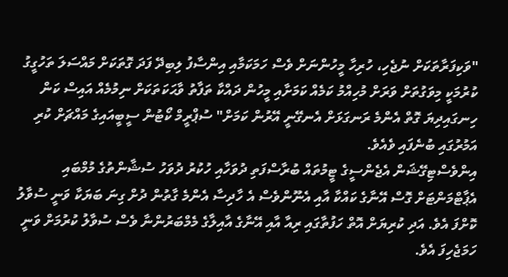"ވަކިފަރާތަކަށް ނުޖެހި، ހުރިހާ މީހުންނަށް ވެސް ހަމަކަމާއި އިންސާފު ލިބިދޭ ފަދަ ގޮތަކަށް މައްސަލަ ތަހުގީގު ކުރުމަކީ މިވަގުތަށް ވަރަށް މުހިއްމު ކަމެއް ކަމަށާއި މީހުން ދައްކާ ތަފާތު ވާޙަކަތަކަށް ނިމުމެއް އައިސް ކަން ހިނގައިދިޔަ ގޮތް އެންމެ ރަނގަޅަށް އެނގޭނީ އޭރުން ކަމަށް" ސުޕްރީމް ކޯޓުން ސީބީއައިގެ މައްޗަށް ކުރި އަމުރުގައި ބުނެފައި ވެއެވެ.
އިންވެސްޓިގޭޝަން އެޖެންސީގެ ޓީމުތައް ބުރާސްފަތި ދުވަހާއި ހުކުރު ދުވަހު ސުޝާންތުގެ މުމްބައި އެޕާޓްމަންޓަށް ގޮސް އޭނާގެ ކައްކާ އާއި އެނޫންވެސް އެ ހާދިސާ އެންމެ ގާތުން ދުށް ގިނަ ބަޔަކާ ވަނީ ސުވާލު ކޮށްފަ އެވެ. އަދި ކުރިޔަށް އޮތް ހަފުތާގައި ރިއާ އާއި އޭނާގެ އާއިލާގެ މެމްބަރުންނާ ވެސް ސުވާލު ކުރުމަށް ވަނީ ހަމަޖެހިފަ އެވެ.